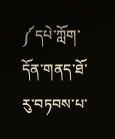༼དཔེ་ཀློག་དོན་གནད་ཐོ་རུ་བཏབས་པ་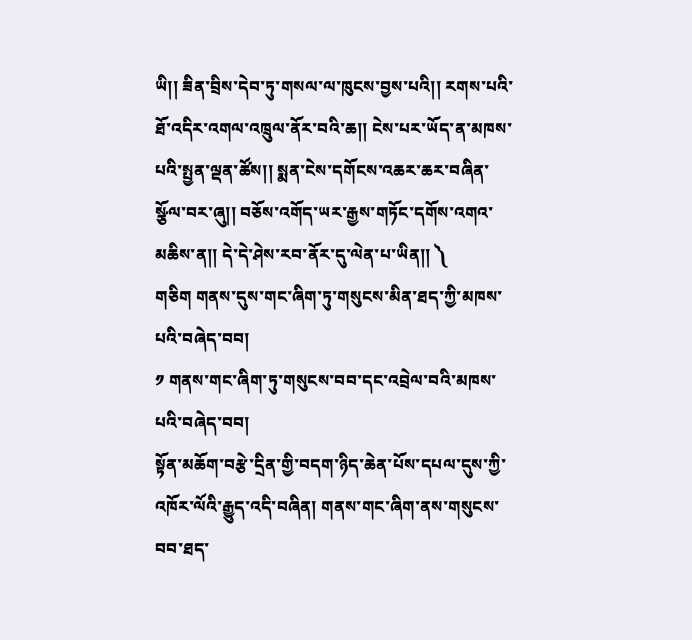ཡི།། ཟིན་བྲིས་དེབ་ཏུ་གསལ་ལ་ཁུངས་བྱས་པའི།། རགས་པའི་ཐོ་འདིར་འགལ་འཁྲུལ་ནོར་བའི་ཆ།། ངེས་པར་ཡོད་ན་མཁས་པའི་སྤྱན་ལྡན་ཚོས།། སྨན་ངེས་དགོངས་འཆར་ཆར་བཞིན་སྩོལ་བར་ཞུ།། བཅོས་འགོད་ཡར་རྒྱས་གཏོང་དགོས་འགའ་མཆིས་ན།། དེ་དེ་ཤེས་རབ་ནོར་དུ་ལེན་པ་ཡིན།། ༽
གཅིག གནས་དུས་གང་ཞིག་ཏུ་གསུངས་མིན་ཐད་ཀྱི་མཁས་པའི་བཞེད་བབ།
༡ གནས་གང་ཞིག་ཏུ་གསུངས་བབ་དང་འབྲེལ་བའི་མཁས་པའི་བཞེད་བབ།
སྟོན་མཆོག་བརྩེ་དྲིན་གྱི་བདག་ཉིད་ཆེན་པོས་དཔལ་དུས་ཀྱི་འཁོར་ལོའི་རྒྱུད་འདི་བཞིན། གནས་གང་ཞིག་ནས་གསུངས་བབ་ཐད་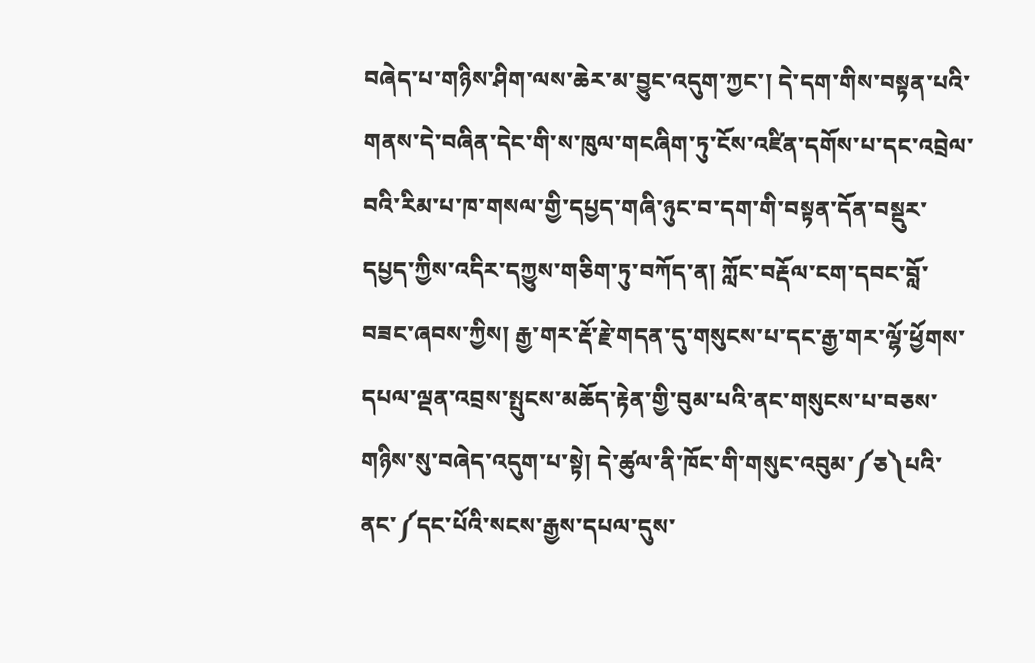བཞེད་པ་གཉིས་ཤིག་ལས་ཆེར་མ་བྱུང་འདུག་ཀྱང་། དེ་དག་གིས་བསྟན་པའི་གནས་དེ་བཞིན་དེང་གི་ས་ཁུལ་གངཞིག་ཏུ་ངོས་འཛིན་དགོས་པ་དང་འབྲེལ་བའི་རིམ་པ་ཁ་གསལ་གྱི་དཔྱད་གཞི་ཉུང་བ་དག་གི་བསྟན་དོན་བསྡུར་དཔྱད་ཀྱིས་འདིར་དཀྱུས་གཅིག་ཏུ་བཀོད་ན། ཀློང་བརྡོལ་ངག་དབང་བློ་བཟང་ཞབས་ཀྱིས། རྒྱ་གར་རྡོ་རྗེ་གདན་དུ་གསུངས་པ་དང་རྒྱ་གར་ལྷོ་ཕྱོགས་དཔལ་ལྡན་འབྲས་སྤུངས་མཆོད་རྟེན་གྱི་བུམ་པའི་ནང་གསུངས་པ་བཅས་གཉིས་སུ་བཞེད་འདུག་པ་སྟེ། དེ་ཚུལ་ནི་ཁོང་གི་གསུང་འབུམ་༼ཅ༽པའི་ནང་༼དང་པོའི་སངས་རྒྱས་དཔལ་དུས་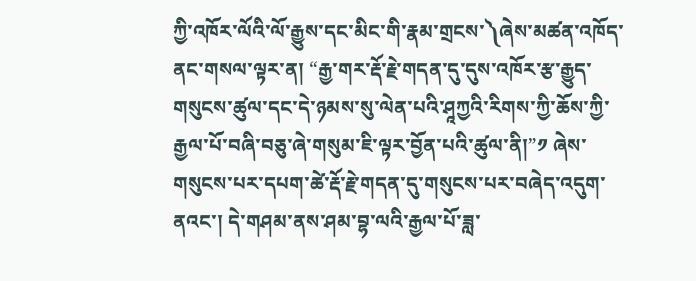ཀྱི་འཁོར་ལོའི་ལོ་རྒྱུས་དང་མིང་གི་རྣམ་གྲངས་༽ཞེས་མཚན་འཁོད་ནང་གསལ་ལྟར་ན། “རྒྱ་གར་རྡོ་རྗེ་གདན་དུ་དུས་འཁོར་རྩ་རྒྱུད་གསུངས་ཚུལ་དང་དེ་ཉམས་སུ་ལེན་པའི་ཤཱཀྱའི་རིགས་ཀྱི་ཆོས་ཀྱི་རྒྱལ་པོ་བཞི་བཅུ་ཞེ་གསུམ་ཇི་ལྟར་བྱོན་པའི་ཚུལ་ནི།”༡ ཞེས་གསུངས་པར་དཔག་ཚེ་རྡོ་རྗེ་གདན་དུ་གསུངས་པར་བཞེད་འདུག་ནའང་། དེ་གཤམ་ནས་ཤམ་བྷ་ལའི་རྒྱལ་པོ་ཟླ་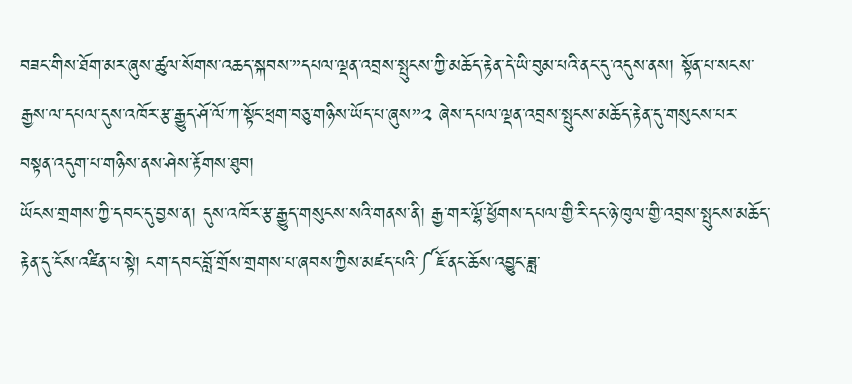བཟང་གིས་ཐོག་མར་ཞུས་ཚུལ་སོགས་འཆད་སྐབས་”དཔལ་ལྡན་འབྲས་སྤུངས་ཀྱི་མཆོད་རྟེན་དེ་ཡི་བུམ་པའི་ནང་དུ་འདུས་ནས། སྟོན་པ་སངས་རྒྱས་ལ་དཔལ་དུས་འཁོར་རྩ་རྒྱུད་ཤོ་ལོ་ཀ་སྟོང་ཕྲག་བཅུ་གཉིས་ཡོད་པ་ཞུས”༢ ཞེས་དཔལ་ལྡན་འབྲས་སྤུངས་མཆོད་རྟེན་དུ་གསུངས་པར་བསྟན་འདུག་པ་གཉིས་ནས་ཤེས་རྟོགས་ཐུབ།
ཡོངས་གྲགས་ཀྱི་དབང་དུ་བྱས་ན། དུས་འཁོར་རྩ་རྒྱུད་གསུངས་སའི་གནས་ནི། རྒྱ་གར་ལྷོ་ཕྱོགས་དཔལ་གྱི་རི་དང་ཉེ་ཁུལ་གྱི་འབྲས་སྤུངས་མཆོད་རྟེན་དུ་ངོས་འཛིན་པ་སྟེ། ངག་དབང་བློ་གྲོས་གྲགས་པ་ཞབས་ཀྱིས་མཛད་པའི་༼ཇོ་ནང་ཆོས་འབྱུང་ཟླ་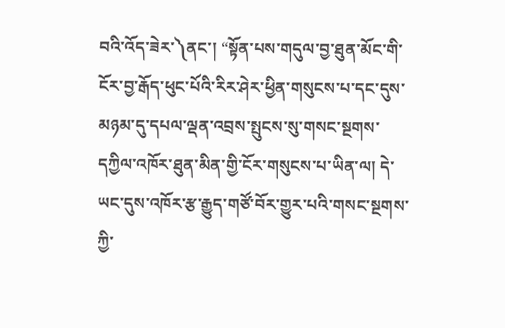བའི་འོད་ཟེར་༽ནང་། “སྟོན་པས་གདུལ་བྱ་ཐུན་མོང་གི་ངོར་བྱ་རྒོད་ཕུང་པོའི་རིར་ཤེར་ཕྱིན་གསུངས་པ་དང་དུས་མཉམ་དུ་དཔལ་ལྡན་འབྲས་སྤུངས་སུ་གསང་སྔགས་དཀྱིལ་འཁོར་ཐུན་མིན་གྱི་ངོར་གསུངས་པ་ཡིན་ལ། དེ་ཡང་དུས་འཁོར་རྩ་རྒྱུད་གཙོ་བོར་གྱུར་པའི་གསང་སྔགས་ཀྱི་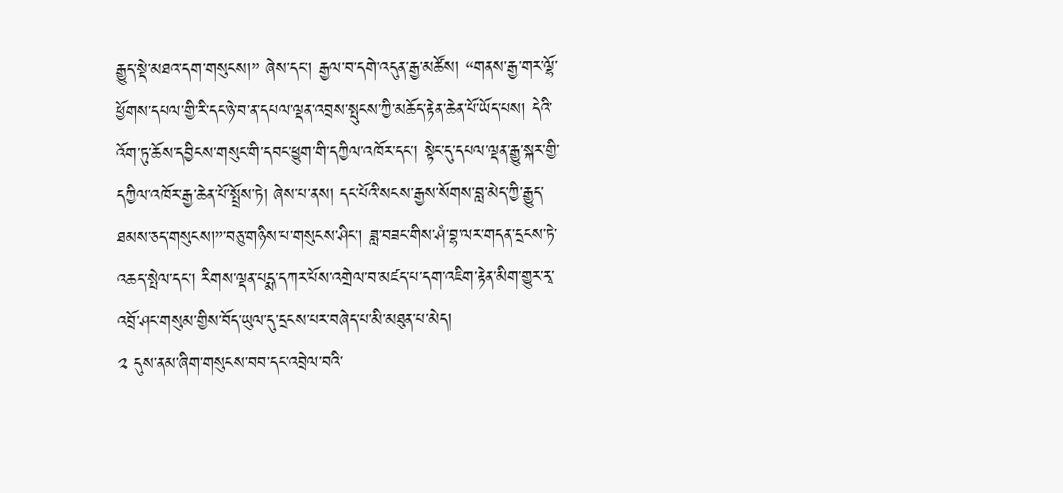རྒྱུད་སྡེ་མཐའ་དག་གསུངས།” ཞེས་དང་། རྒྱལ་བ་དགེ་འདུན་རྒྱ་མཚོས། “གནས་རྒྱ་གར་ལྷོ་ཕྱོགས་དཔལ་གྱི་རི་དང་ཉེ་བ་ན་དཔལ་ལྡན་འབྲས་སྤུངས་ཀྱི་མཆོད་རྟེན་ཆེན་པོ་ཡོད་པས། དེའི་འོག་ཏུ་ཆོས་དབྱིངས་གསུང་གི་དབང་ཕྱུག་གི་དཀྱིལ་འཁོར་དང་། སྟེང་དུ་དཔལ་ལྡན་རྒྱུ་སྐར་གྱི་དཀྱིལ་འཁོར་རྒྱ་ཆེན་པོ་སྤྲོས་ཏེ། ཞེས་པ་ནས། དང་པོའི་སངས་རྒྱས་སོགས་བླ་མེད་ཀྱི་རྒྱུད་ཐམས་ཅད་གསུངས།”་བཅུ་གཉིས་པ་གསུངས་ཤིང་། ཟླ་བཟང་གིས་ཤཾ་བྷ་ལར་གདན་དྲངས་ཏེ་འཆད་སྤེལ་དང་། རིགས་ལྡན་པདྨ་དཀར་པོས་འགྲེལ་བ་མཛད་པ་དག་འཇིག་རྟེན་མིག་གྱུར་རྭ་འབྲོ་ཤང་གསུམ་གྱིས་བོད་ཡུལ་དུ་དྲངས་པར་བཞེད་པ་མི་མཐུན་པ་མེད།
༢ དུས་ནམ་ཞིག་གསུངས་བབ་དང་འབྲེལ་བའི་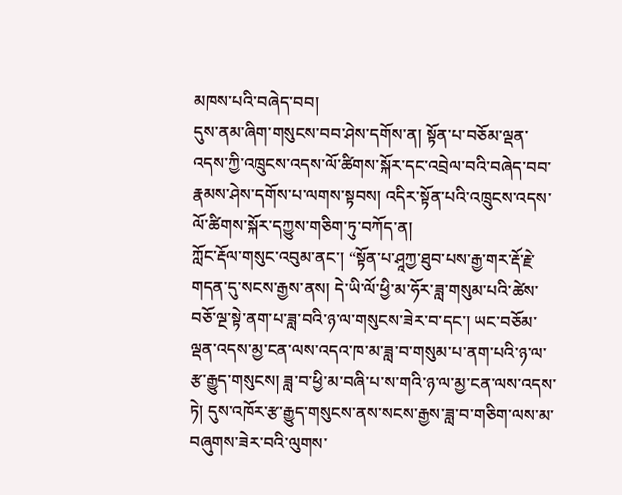མཁས་པའི་བཞེད་བབ།
དུས་ནམ་ཞིག་གསུངས་བབ་ཤེས་དགོས་ན། སྟོན་པ་བཅོམ་ལྡན་འདས་ཀྱི་འཁྲུངས་འདས་ལོ་ཚིགས་སྐོར་དང་འབྲེལ་བའི་བཞེད་བབ་རྣམས་ཤེས་དགོས་པ་ལགས་སྟབས། འདིར་སྟོན་པའི་འཁྲུངས་འདས་ལོ་ཚིགས་སྐོར་དཀྱུས་གཅིག་ཏུ་བཀོད་ན།
ཀློང་རྡོལ་གསུང་འབུམ་ནང་། “སྟོན་པ་ཤཱཀྱ་ཐུབ་པས་རྒྱ་གར་རྡོ་རྗེ་གདན་དུ་སངས་རྒྱས་ནས། དེ་ཡི་ལོ་ཕྱི་མ་ཧོར་ཟླ་གསུམ་པའི་ཚེས་བཅོ་ལྔ་སྟེ་ནག་པ་ཟླ་བའི་ཉ་ལ་གསུངས་ཟེར་བ་དང་། ཡང་བཅོམ་ལྡན་འདས་མྱ་ངན་ལས་འདའ་ཁ་མ་ཟླ་བ་གསུམ་པ་ནག་པའི་ཉ་ལ་རྩ་རྒྱུད་གསུངས། ཟླ་བ་ཕྱི་མ་བཞི་པ་ས་གའི་ཉ་ལ་མྱ་ངན་ལས་འདས་ཏེ། དུས་འཁོར་རྩ་རྒྱུད་གསུངས་ནས་སངས་རྒྱས་ཟླ་བ་གཅིག་ལས་མ་བཞུགས་ཟེར་བའི་ལུགས་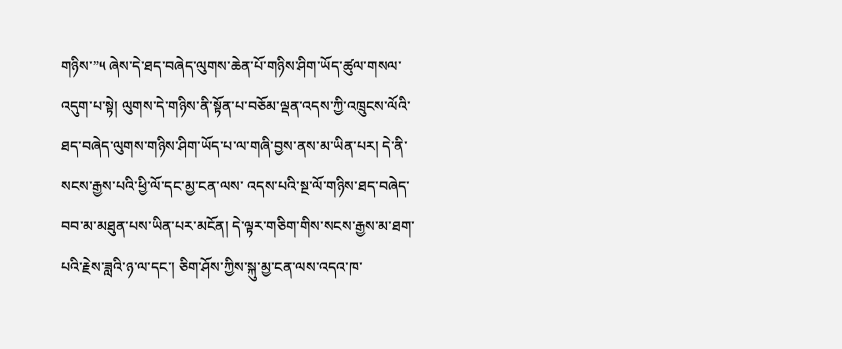གཉིས་”༥ ཞེས་དེ་ཐད་བཞེད་ལུགས་ཆེན་པོ་གཉིས་ཤིག་ཡོད་ཚུལ་གསལ་འདུག་པ་སྟེ། ལུགས་དེ་གཉིས་ནི་སྟོན་པ་བཅོམ་ལྡན་འདས་ཀྱི་འཁྲུངས་ལོའི་ཐད་བཞེད་ལུགས་གཉིས་ཤིག་ཡོད་པ་ལ་གཞི་བྱས་ནས་མ་ཡིན་པར། དེ་ནི་སངས་རྒྱས་པའི་ཕྱི་ལོ་དང་མྱ་ངན་ལས་ འདས་པའི་སྔ་ལོ་གཉིས་ཐད་བཞེད་བབ་མ་མཐུན་པས་ཡིན་པར་མངོན། དེ་ལྟར་གཅིག་གིས་སངས་རྒྱས་མ་ཐག་པའི་རྗེས་ཟླའི་ཉ་ལ་དང་། ཅིག་ཤོས་ཀྱིས་སྐུ་མྱ་ངན་ལས་འདའ་ཁ་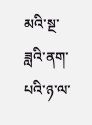མའི་སྔ་ཟླའི་ནག་པའི་ཉ་ལ་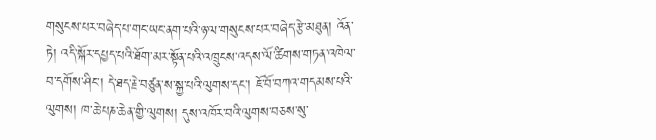གསུངས་པར་བཞེད་པ་གང་ཡང་ནག་པའི་ཉ་ལ་གསུངས་པར་བཞེད་རྩེ་མཐུན། འོན་ཏེ། འདི་སྐོར་དཔྱད་པའི་ཐོག་མར་སྟོན་པའི་འཁྲུངས་འདས་ལོ་ཚིགས་གཏན་འཁེལ་བ་དགོས་ཤིང་། དེ་ཐད་རྗེ་བཙུན་ས་སྐྱ་པའི་ལུགས་དང་། ཇོ་བོ་བཀའ་གདམས་པའི་ལུགས། ཁ་ཆེ་པཎ་ཆེན་གྱི་ལུགས། དུས་འཁོར་བའི་ལུགས་བཅས་སུ་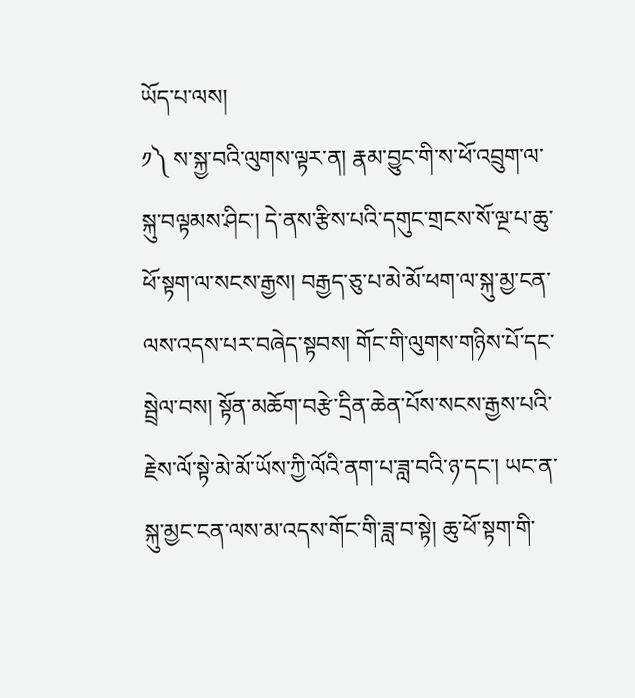ཡོད་པ་ལས།
༡༽ ས་སྐྱ་བའི་ལུགས་ལྟར་ན། རྣམ་བྱུང་གི་ས་ཕོ་འབྲུག་ལ་སྐུ་བལྟམས་ཤིང་། དེ་ནས་རྩིས་པའི་དགུང་གྲངས་སོ་ལྔ་པ་ཆུ་ཕོ་སྟག་ལ་སངས་རྒྱས། བརྒྱད་ཅུ་པ་མེ་མོ་ཕག་ལ་སྐུ་མྱ་ངན་ལས་འདས་པར་བཞེད་སྟབས། གོང་གི་ལུགས་གཉིས་པོ་དང་སྦྲེལ་བས། སྟོན་མཆོག་བརྩེ་དྲིན་ཆེན་པོས་སངས་རྒྱས་པའི་རྗེས་ལོ་སྟེ་མེ་མོ་ཡོས་ཀྱི་ལོའི་ནག་པ་ཟླ་བའི་ཉ་དང་། ཡང་ན་སྐུ་མྱང་ངན་ལས་མ་འདས་གོང་གི་ཟླ་བ་སྟེ། ཆུ་ཕོ་སྟག་གི་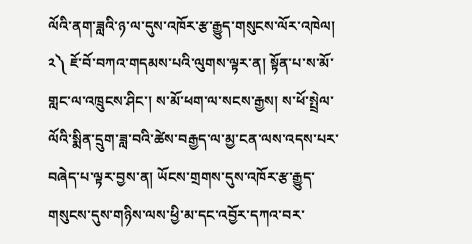ལོའི་ནག་ཟླའི་ཉ་ལ་དུས་འཁོར་རྩ་རྒྱུད་གསུངས་ལོར་འཁེལ།
༢༽ ཇོ་བོ་བཀའ་གདམས་པའི་ལུགས་ལྟར་ན། སྟོན་པ་ས་མོ་གླང་ལ་འཁྲུངས་ཤིང་། ས་མོ་ཕག་ལ་སངས་རྒྱས། ས་ཕོ་སྤྲེལ་ལོའི་སྨིན་དྲུག་ཟླ་བའི་ཚེས་བརྒྱད་ལ་མྱ་ངན་ལས་འདས་པར་བཞེད་པ་ལྟར་བྱས་ན། ཡོངས་གྲགས་དུས་འཁོར་རྩ་རྒྱུད་གསུངས་དུས་གཉིས་ལས་ཕྱི་མ་དང་འབྱོར་དཀའ་བར་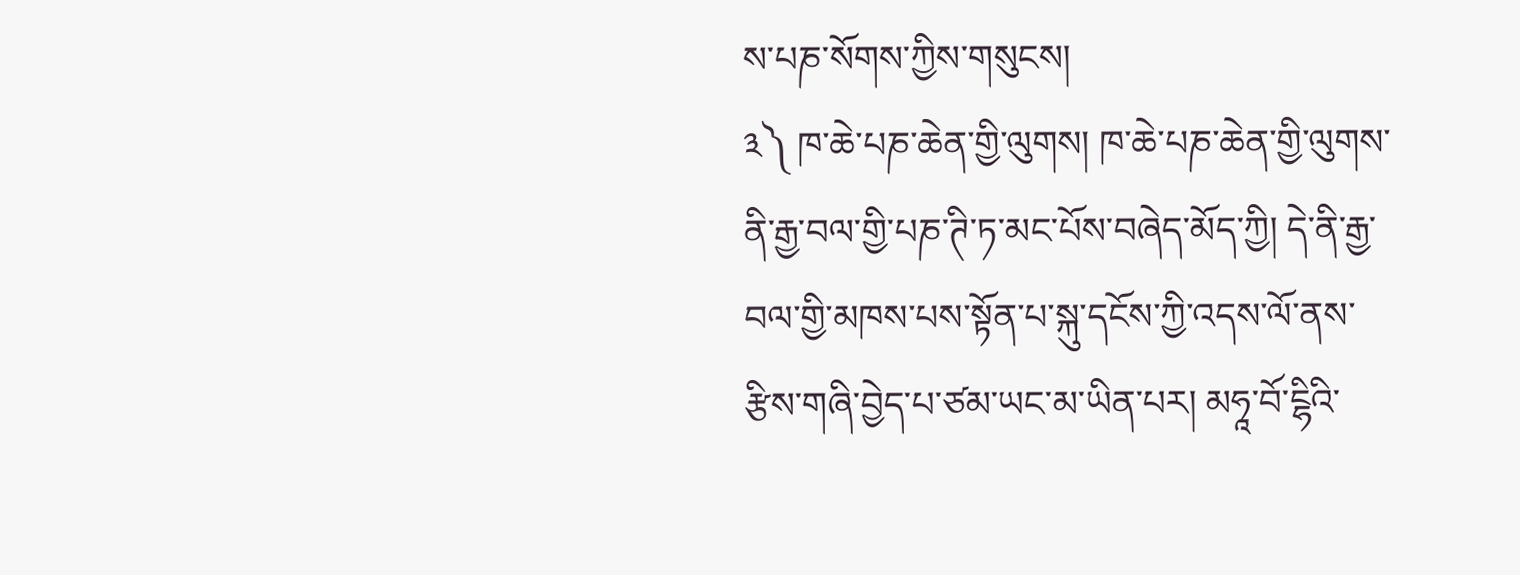ས་པཎ་སོགས་ཀྱིས་གསུངས།
༣༽ ཁ་ཆེ་པཎ་ཆེན་གྱི་ལུགས། ཁ་ཆེ་པཎ་ཆེན་གྱི་ལུགས་ནི་རྒྱ་བལ་གྱི་པཎ་ཊི་ཏ་མང་པོས་བཞེད་མོད་ཀྱི། དེ་ནི་རྒྱ་བལ་གྱི་མཁས་པས་སྟོན་པ་སྐུ་དངོས་ཀྱི་འདས་ལོ་ནས་རྩིས་གཞི་བྱེད་པ་ཙམ་ཡང་མ་ཡིན་པར། མཧཱ་བོ་ངྷིའི་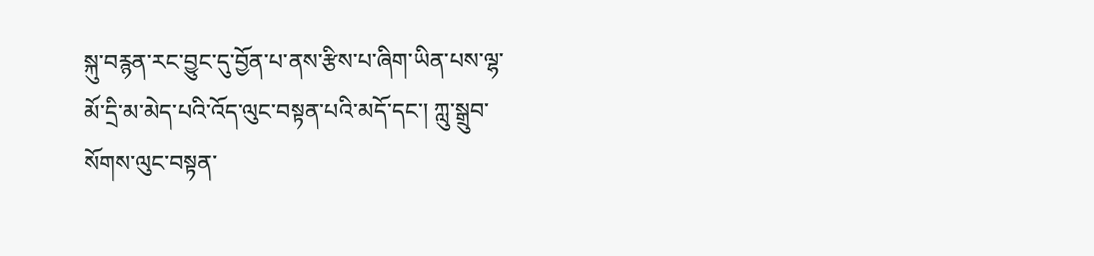སྐུ་བརྙན་རང་བྱུང་དུ་བྱོན་པ་ནས་རྩིས་པ་ཞིག་ཡིན་པས་ལྷ་མོ་དྲི་མ་མེད་པའི་འོད་ལུང་བསྟན་པའི་མདོ་དང་། ཀླུ་སྒྲུབ་སོགས་ལུང་བསྟན་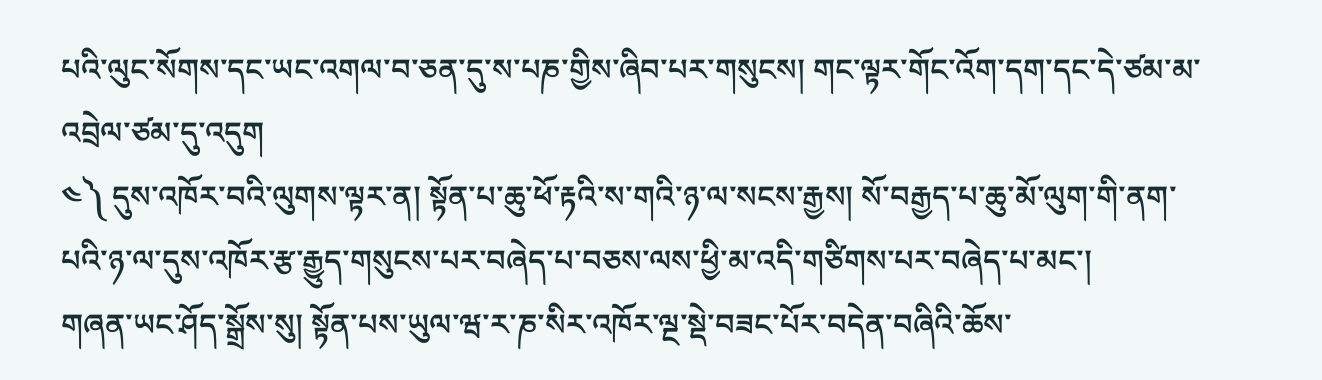པའི་ལུང་སོགས་དང་ཡང་འགལ་བ་ཅན་དུ་ས་པཎ་གྱིས་ཞིབ་པར་གསུངས། གང་ལྟར་གོང་འོག་དག་དང་དེ་ཙམ་མ་འབྲེལ་ཙམ་དུ་འདུག
༤༽ དུས་འཁོར་བའི་ལུགས་ལྟར་ན། སྟོན་པ་ཆུ་ཕོ་རྟའི་ས་གའི་ཉ་ལ་སངས་རྒྱས། སོ་བརྒྱད་པ་ཆུ་མོ་ལུག་གི་ནག་པའི་ཉ་ལ་དུས་འཁོར་རྩ་རྒྱུད་གསུངས་པར་བཞེད་པ་བཅས་ལས་ཕྱི་མ་འདི་གཙིགས་པར་བཞེད་པ་མང་།
གཞན་ཡང་ཤོད་སྒྲོས་སུ། སྟོན་པས་ཡུལ་ཝ་ར་ཎ་སིར་འཁོར་ལྔ་སྡེ་བཟང་པོར་བདེན་བཞིའི་ཆོས་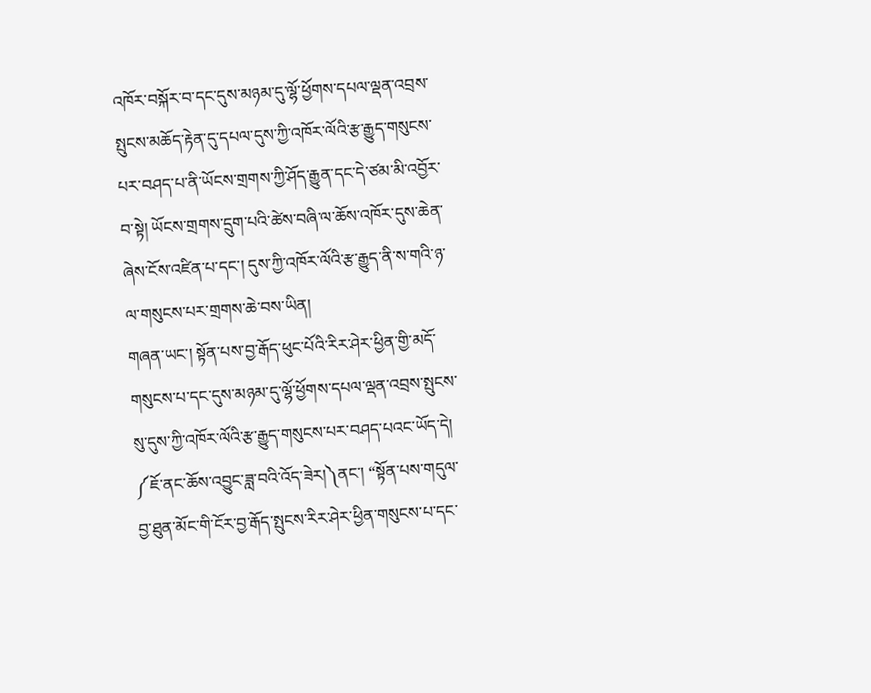འཁོར་བསྐོར་བ་དང་དུས་མཉམ་དུ་ལྷོ་ཕྱོགས་དཔལ་ལྡན་འབྲས་སྤུངས་མཆོད་རྟེན་དུ་དཔལ་དུས་ཀྱི་འཁོར་ལོའི་རྩ་རྒྱུད་གསུངས་པར་བཤད་པ་ནི་ཡོངས་གྲགས་ཀྱི་ཤོད་རྒྱུན་དང་དེ་ཙམ་མི་འབྱོར་བ་སྟེ། ཡོངས་གྲགས་དྲུག་པའི་ཚེས་བཞི་ལ་ཆོས་འཁོར་དུས་ཆེན་ཞེས་ངོས་འཛིན་པ་དང་། དུས་ཀྱི་འཁོར་ལོའི་རྩ་རྒྱུད་ནི་ས་གའི་ཉ་ལ་གསུངས་པར་གྲགས་ཆེ་བས་ཡིན།
གཞན་ཡང་། སྟོན་པས་བྱ་རྒོད་ཕུང་པོའི་རིར་ཤེར་ཕྱིན་གྱི་མདོ་གསུངས་པ་དང་དུས་མཉམ་དུ་ལྷོ་ཕྱོགས་དཔལ་ལྡན་འབྲས་སྤུངས་སུ་དུས་ཀྱི་འཁོར་ལོའི་རྩ་རྒྱུད་གསུངས་པར་བཤད་པའང་ཡོད་དེ། ༼ཇོ་ནང་ཆོས་འབྱུང་ཟླ་བའི་འོད་ཟེར།༽ནང་། “སྟོན་པས་གདུལ་བྱ་ཐུན་མོང་གི་ངོར་བྱ་རྒོད་སྤུངས་རིར་ཤེར་ཕྱིན་གསུངས་པ་དང་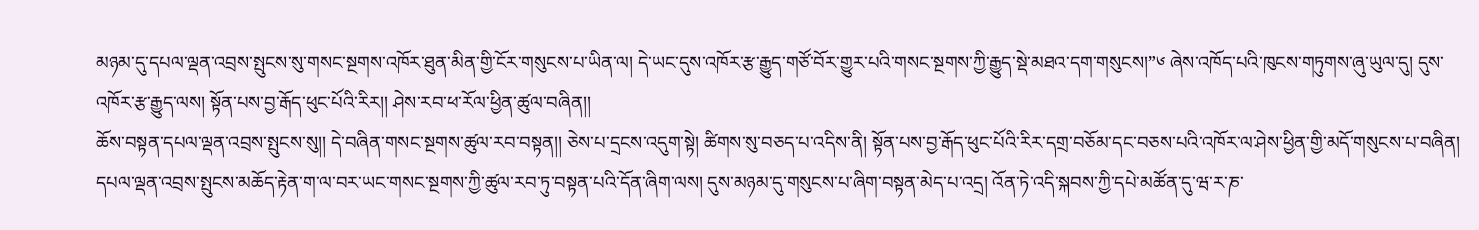མཉམ་དུ་དཔལ་ལྡན་འབྲས་སྤུངས་སུ་གསང་སྔགས་འཁོར་ཐུན་མིན་གྱི་ངོར་གསུངས་པ་ཡིན་ལ། དེ་ཡང་དུས་འཁོར་རྩ་རྒྱུད་གཙོ་བོར་གྱུར་པའི་གསང་སྔགས་ཀྱི་རྒྱུད་སྡེ་མཐའ་དག་གསུངས།”༦ ཞེས་འཁོད་པའི་ཁུངས་གཏུགས་ཞུ་ཡུལ་དུ། དུས་འཁོར་རྩ་རྒྱུད་ལས། སྟོན་པས་བྱ་རྒོད་ཕུང་པོའི་རིར།། ཤེས་རབ་ཕ་རོལ་ཕྱིན་ཚུལ་བཞིན།།
ཆོས་བསྟན་དཔལ་ལྡན་འབྲས་སྤུངས་སུ།། དེ་བཞིན་གསང་སྔགས་ཚུལ་རབ་བསྟན།། ཅེས་པ་དྲངས་འདུག་སྟེ། ཚིགས་སུ་བཅད་པ་འདིས་ནི། སྟོན་པས་བྱ་རྒོད་ཕུང་པོའི་རིར་དགྲ་བཅོམ་དང་བཅས་པའི་འཁོར་ལ་ཤེས་ཕྱིན་གྱི་མདོ་གསུངས་པ་བཞིན། དཔལ་ལྡན་འབྲས་སྤུངས་མཆོད་རྟེན་ག་ལ་བར་ཡང་གསང་སྔགས་ཀྱི་ཚུལ་རབ་ཏུ་བསྟན་པའི་དོན་ཞིག་ལས། དུས་མཉམ་དུ་གསུངས་པ་ཞིག་བསྟན་མེད་པ་འདྲ། འོན་ཏེ་འདི་སྐབས་ཀྱི་དཔེ་མཚོན་དུ་ཝ་ར་ཎ་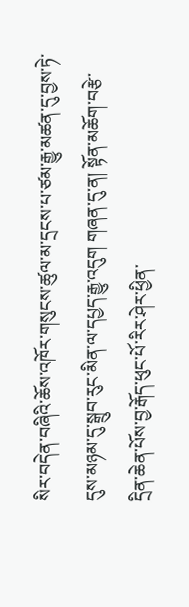སིར་བདེན་བཞིའི་ཆོས་འཁོར་གསུངས་ཚུལ་མ་དྲངས་པ་ཙམ་རྒྱུ་མཚན་དུ་བྱས་ཏེ་དུས་མཉམ་དུ་སྒྲུབ་རུང་མིན་ལ་དཔྱད་རྒྱུ་འདུག གཞན་དུ་ན། སྟོན་མཆོག་བརྩེ་དྲིན་ཆེན་པོས་བྱ་རྒོད་ཕུང་པོ་རིར་ཤེར་ཕྱིན་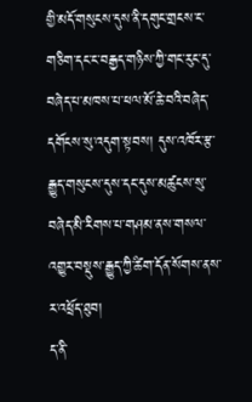གྱི་མདོ་གསུངས་དུས་ནི་དགུང་གྲངས་ང་གཅིག་དང་ང་བརྒྱད་གཉིས་ཀྱི་གང་རུང་དུ་བཞེད་པ་མཁས་པ་ཕལ་མོ་ཆེ་བའི་བཞེད་དགོངས་སུ་འདུག་སྟབས། དུས་འཁོར་རྩ་རྒྱུད་གསུངས་དུས་དང་དུས་མཚུངས་སུ་བཞེད་མི་རིགས་པ་གཤམ་ནས་གསལ་འགྱུར་བསྡུས་རྒྱུད་ཀྱི་ཚིག་དོན་སོགས་ནས་ར་འཕྲོད་ཐུབ།
ད་ནི་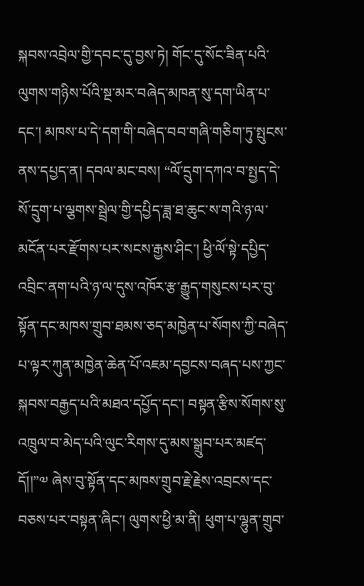སྐབས་འབྲེལ་གྱི་དབང་དུ་བྱས་ཏེ། གོང་དུ་སོང་ཟིན་པའི་ལུགས་གཉིས་པོའི་སྔ་མར་བཞེད་མཁན་སུ་དག་ཡིན་པ་དང་། མཁས་པ་དེ་དག་གི་བཞེད་བབ་གཞི་གཅིག་ཏུ་སྤུངས་ནས་དཔྱད་ན། དབལ་མང་བས། “ལོ་དྲུག་དཀའ་བ་སྤྱད་དེ་སོ་དྲུག་པ་ལྕགས་སྦྲེལ་གྱི་དཔྱིད་ཟླ་ཐ་ཆུང་ས་གའི་ཉ་ལ་མངོན་པར་རྫོགས་པར་སངས་རྒྱས་ཤིང་། ཕྱི་ལོ་སྟེ་དཔྱིད་འབྲིང་ནག་པའི་ཉ་ལ་དུས་འཁོར་རྩ་རྒྱུད་གསུངས་པར་བུ་སྟོན་དང་མཁས་གྲུབ་ཐམས་ཅད་མཁྱེན་པ་སོགས་ཀྱི་བཞེད་པ་ལྟར་ཀུན་མཁྱེན་ཆེན་པོ་འཇམ་དབྱངས་བཞད་པས་ཀྱང་སྐབས་བརྒྱད་པའི་མཐའ་དཔྱོད་དང་། བསྟན་རྩིས་སོགས་སུ་འཁྲུལ་བ་མེད་པའི་ལུང་རིགས་དུ་མས་སྒྲུབ་པར་མཛད་དོ།།”༧ ཞེས་བུ་སྟོན་དང་མཁས་གྲུབ་རྗེ་རྗེས་འབྲངས་དང་བཅས་པར་བསྟན་ཞིང་། ལུགས་ཕྱི་མ་ནི། ཕུག་པ་ལྷུན་གྲུབ་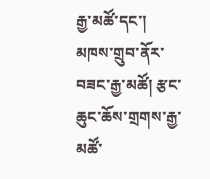རྒྱ་མཚོ་དང་། མཁས་གྲུབ་ནོར་བཟང་རྒྱ་མཚོ། རྩང་ཆུང་ཆོས་གྲགས་རྒྱ་མཚོ་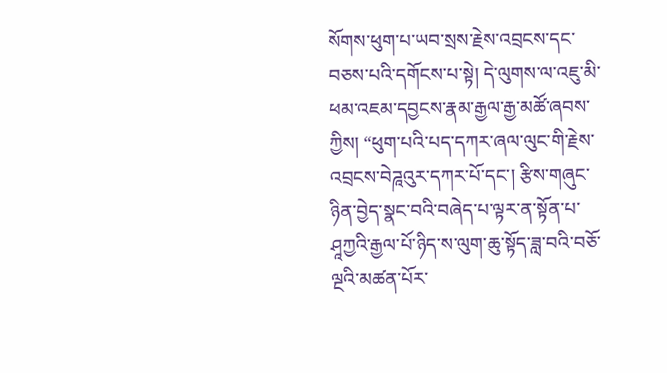སོགས་ཕུག་པ་ཡབ་སྲས་རྗེས་འབྲངས་དང་བཅས་པའི་དགོངས་པ་སྟེ། དེ་ལུགས་ལ་འཇུ་མི་ཕམ་འཇམ་དབྱངས་རྣམ་རྒྱལ་རྒྱ་མཚོ་ཞབས་ཀྱིས། “ཕུག་པའི་པད་དཀར་ཞལ་ལུང་གི་རྗེས་འབྲངས་བེཌཱའུར་དཀར་པོ་དང་། རྩིས་གཞུང་ཉིན་བྱེད་སྣང་བའི་བཞེད་པ་ལྟར་ན་སྟོན་པ་ཤཱཀྱའི་རྒྱལ་པོ་ཉིད་ས་ལུག་ཆུ་སྟོད་ཟླ་བའི་བཅོ་ལྔའི་མཚན་པོར་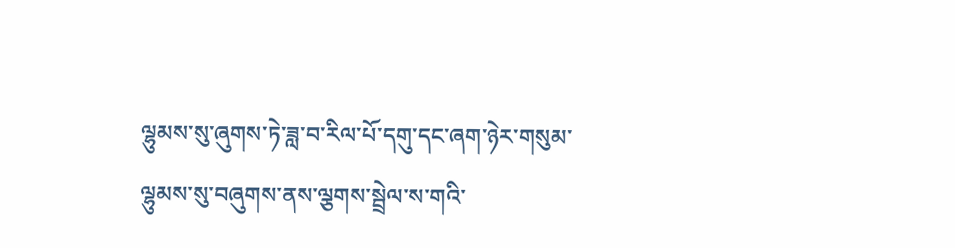ལྷུམས་སུ་ཞུགས་ཏེ་ཟླ་བ་རིལ་པོ་དགུ་དང་ཞག་ཉེར་གསུམ་ལྷུམས་སུ་བཞུགས་ནས་ལྕགས་སྦྲེལ་ས་གའི་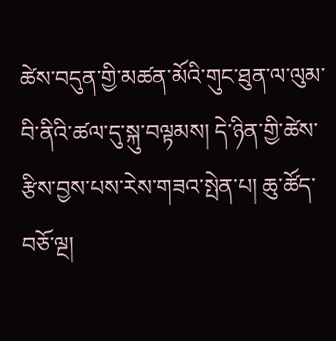ཚེས་བདུན་གྱི་མཚན་མོའི་གུང་ཐུན་ལ་ལུམ་བི་ནིའི་ཚལ་དུ་སྐུ་བལྟམས། དེ་ཉིན་གྱི་ཚེས་རྩིས་བྱས་པས་རེས་གཟའ་སྤེན་པ། ཆུ་ཚོད་བཅོ་ལྔ།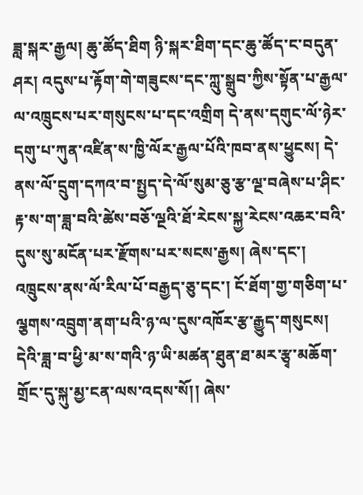ཟླ་སྐར་རྒྱལ། ཆུ་ཚོད་ཐིག ཉི་སྐར་ཐིག་དང་ཆུ་ཚོད་ང་བདུན་ཤར། འདུས་པ་རྟོག་གེ་གཟུངས་དང་ཀླུ་སྒྲུབ་ཀྱིས་སྟོན་པ་རྒྱལ་ལ་འཁྲུངས་པར་གསུངས་པ་དང་འགྲིག དེ་ནས་དགུང་ལོ་ཉེར་དགུ་པ་ཀུན་འཛིན་ས་ཁྱི་ལོར་རྒྱལ་པོའི་ཁབ་ནས་ཕྱུངས། དེ་ནས་ལོ་དྲུག་དཀའ་བ་སྤྱད་དེ་ལོ་སུམ་ཅུ་རྩ་ལྔ་བཞེས་པ་ཤིང་རྟ་ས་ག་ཟླ་བའི་ཚེས་བཅོ་ལྔའི་ཐོ་རེངས་སྐྱ་རེངས་འཆར་བའི་དུས་སུ་མངོན་པར་རྫོགས་པར་སངས་རྒྱས། ཞེས་དང་། འཁྲུངས་ནས་ལོ་རིལ་པོ་བརྒྱད་ཅུ་དང་། ངོ་ཐོག་གྱ་གཅིག་པ་ལྕགས་འབྲུག་ནག་པའི་ཉ་ལ་དུས་འཁོར་རྩ་རྒྱུད་གསུངས། དེའི་ཟླ་བ་ཕྱི་མ་ས་གའི་ཉ་ཡི་མཚན་ཐུན་ཐ་མར་རྩྭ་མཆོག་གྲོང་དུ་སྐུ་མྱ་ངན་ལས་འདས་སོ།། ཞེས་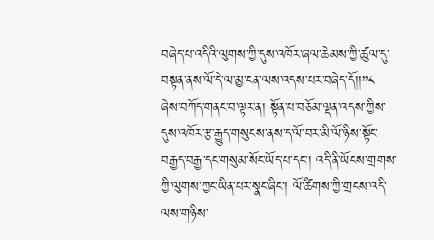བཞེད་པ་འདིའི་ལུགས་ཀྱི་དུས་འཁོར་ཞལ་ཆེམས་ཀྱི་ཚུལ་དུ་བསྟན་ནས་ལོ་དེ་ལ་མྱ་ངན་ལས་འདས་པར་བཞེད་དོ།།”༨ ཞེས་བཀོད་གནང་བ་ལྟར་ན། སྟོན་པ་བཅོམ་ལྡན་འདས་ཀྱིས་དུས་འཁོར་རྩ་རྒྱུད་གསུངས་ནས་ད་ལོ་བར་མི་ལོ་ཉིས་སྟོང་བརྒྱད་བརྒྱ་དང་གསུམ་སོང་ཡོད་པ་དང་། འདི་ནི་ཡོངས་གྲགས་ཀྱི་ལུགས་ཀྱང་ཡིན་པར་སྣང་ཞིང་། ལོ་ཚིགས་ཀྱི་གྲངས་འདི་ལས་གཉིས་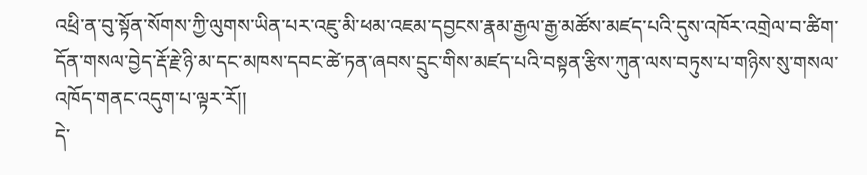འཕྲི་ན་བུ་སྟོན་སོགས་ཀྱི་ལུགས་ཡིན་པར་འཇུ་མི་ཕམ་འཇམ་དབྱངས་རྣམ་རྒྱལ་རྒྱ་མཚོས་མཛད་པའི་དུས་འཁོར་འགྲེལ་བ་ཚིག་དོན་གསལ་བྱེད་རྡོ་རྗེ་ཉི་མ་དང་མཁས་དབང་ཚེ་ཏན་ཞབས་དྲུང་གིས་མཛད་པའི་བསྟན་རྩིས་ཀུན་ལས་བཏུས་པ་གཉིས་སུ་གསལ་འཁོད་གནང་འདུག་པ་ལྟར་རོ།།
དེ་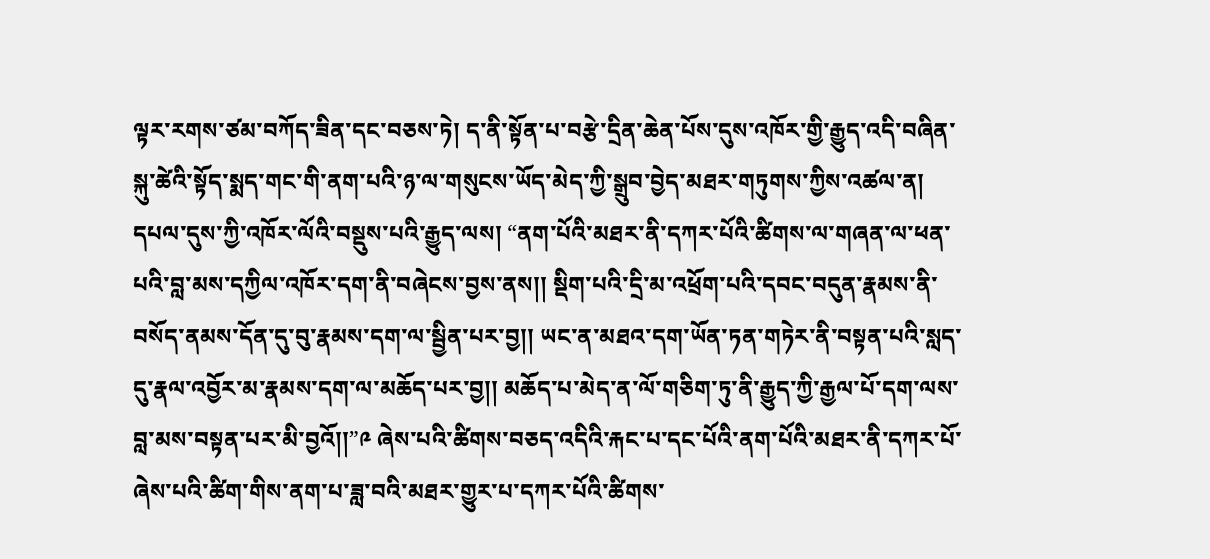ལྟར་རགས་ཙམ་བཀོད་ཟིན་དང་བཅས་ཏེ། ད་ནི་སྟོན་པ་བརྩེ་དྲིན་ཆེན་པོས་དུས་འཁོར་གྱི་རྒྱུད་འདི་བཞིན་སྐུ་ཚེའི་སྟོད་སྨད་གང་གི་ནག་པའི་ཉ་ལ་གསུངས་ཡོད་མེད་ཀྱི་སྒྲུབ་བྱེད་མཐར་གཏུགས་ཀྱིས་འཚལ་ན། དཔལ་དུས་ཀྱི་འཁོར་ལོའི་བསྡུས་པའི་རྒྱུད་ལས། “ནག་པོའི་མཐར་ནི་དཀར་པོའི་ཚིགས་ལ་གཞན་ལ་ཕན་པའི་བླ་མས་དཀྱིལ་འཁོར་དག་ནི་བཞེངས་བྱས་ནས།། སྡིག་པའི་དྲི་མ་འཕྲོག་པའི་དབང་བདུན་རྣམས་ནི་བསོད་ནམས་དོན་དུ་བུ་རྣམས་དག་ལ་སྦྱིན་པར་བྱ།། ཡང་ན་མཐའ་དག་ཡོན་ཏན་གཏེར་ནི་བསྟན་པའི་སླད་དུ་རྣལ་འབྱོར་མ་རྣམས་དག་ལ་མཆོད་པར་བྱ།། མཆོད་པ་མེད་ན་ལོ་གཅིག་ཏུ་ནི་རྒྱུད་ཀྱི་རྒྱལ་པོ་དག་ལས་བླ་མས་བསྟན་པར་མི་བྱའོ།།”༩ ཞེས་པའི་ཚིགས་བཅད་འདིའི་རྐང་པ་དང་པོའི་ནག་པོའི་མཐར་ནི་དཀར་པོ་ཞེས་པའི་ཚིག་གིས་ནག་པ་ཟླ་བའི་མཐར་གྱུར་པ་དཀར་པོའི་ཚིགས་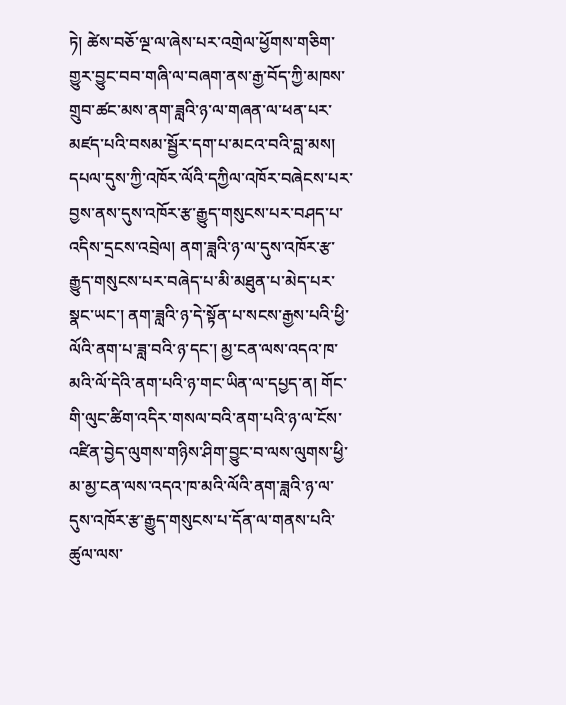ཏེ། ཚེས་བཅོ་ལྔ་ལ་ཞེས་པར་འགྲེལ་ཕྱོགས་གཅིག་གྱུར་བྱུང་བབ་གཞི་ལ་བཞག་ནས་རྒྱ་བོད་ཀྱི་མཁས་གྲུབ་ཚང་མས་ནག་ཟླའི་ཉ་ལ་གཞན་ལ་ཕན་པར་མཛད་པའི་བསམ་སྦྱོར་དག་པ་མངའ་བའི་བླ་མས། དཔལ་དུས་ཀྱི་འཁོར་ལོའི་དཀྱིལ་འཁོར་བཞེངས་པར་བྱས་ནས་དུས་འཁོར་རྩ་རྒྱུད་གསུངས་པར་བཤད་པ་འདིས་དྲངས་འབྲེལ། ནག་ཟླའི་ཉ་ལ་དུས་འཁོར་རྩ་རྒྱུད་གསུངས་པར་བཞེད་པ་མི་མཐུན་པ་མེད་པར་སྣང་ཡང་། ནག་ཟླའི་ཉ་དེ་སྟོན་པ་སངས་རྒྱས་པའི་ཕྱི་ལོའི་ནག་པ་ཟླ་བའི་ཉ་དང་། མྱ་ངན་ལས་འདའ་ཁ་མའི་ལོ་དེའི་ནག་པའི་ཉ་གང་ཡིན་ལ་དཔྱད་ན། གོང་གི་ལུང་ཚིག་འདིར་གསལ་བའི་ནག་པའི་ཉ་ལ་ངོས་འཛིན་བྱེད་ལུགས་གཉིས་ཤིག་བྱུང་བ་ལས་ལུགས་ཕྱི་མ་མྱ་ངན་ལས་འདའ་ཁ་མའི་ལོའི་ནག་ཟླའི་ཉ་ལ་དུས་འཁོར་རྩ་རྒྱུད་གསུངས་པ་དོན་ལ་གནས་པའི་ཚུལ་ལས་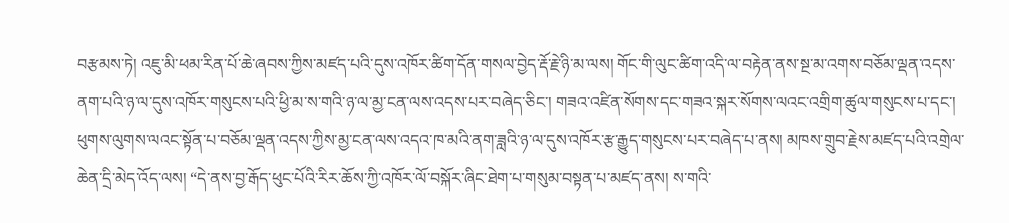བརྩམས་ཏེ། འཇུ་མི་ཕམ་རིན་པོ་ཆེ་ཞབས་ཀྱིས་མཛད་པའི་དུས་འཁོར་ཚིག་དོན་གསལ་བྱེད་རྡོ་རྗེ་ཉི་མ་ལས། གོང་གི་ལུང་ཚིག་འདི་ལ་བརྟེན་ནས་སྔ་མ་འགས་བཅོམ་ལྡན་འདས་ནག་པའི་ཉ་ལ་དུས་འཁོར་གསུངས་པའི་ཕྱི་མ་ས་གའི་ཉ་ལ་མྱ་ངན་ལས་འདས་པར་བཞེད་ཅིང་། གཟའ་འཛིན་སོགས་དང་གཟའ་སྐར་སོགས་ལའང་འགྲིག་ཚུལ་གསུངས་པ་དང་། ཕུགས་ལུགས་ལའང་སྟོན་པ་བཅོམ་ལྡན་འདས་ཀྱིས་མྱ་ངན་ལས་འདའ་ཁ་མའི་ནག་ཟླའི་ཉ་ལ་དུས་འཁོར་རྩ་རྒྱུད་གསུངས་པར་བཞེད་པ་ནས། མཁས་གྲུབ་རྗེས་མཛད་པའི་འགྲེལ་ཆེན་དྲི་མེད་འོད་ལས། “དེ་ནས་བྱ་རྒོད་ཕུང་པོའི་རིར་ཆོས་ཀྱི་འཁོར་ལོ་བསྐོར་ཞིང་ཐེག་པ་གསུམ་བསྟན་པ་མཛད་ནས། ས་གའི་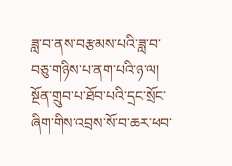ཟླ་བ་ནས་བརྩམས་པའི་ཟླ་བ་བཅུ་གཉིས་པ་ནག་པའི་ཉ་ལ། སྔོན་གྲུབ་པ་ཐོབ་པའི་དྲང་སྲོང་ཞིག་གིས་འབྲས་སོ་བ་ཆར་ཕབ་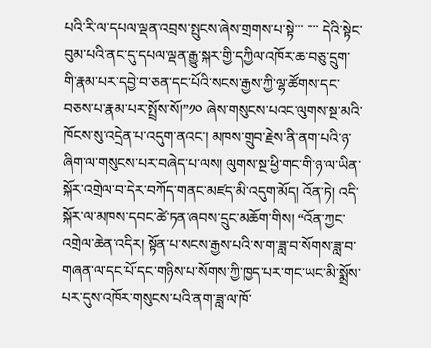པའི་རི་ལ་དཔལ་ལྡན་འབྲས་སྤུངས་ཞེས་གྲགས་པ་སྟེ་་་ ་་་་ དེའི་སྟེང་བུམ་པའི་ནང་དུ་དཔལ་ལྡན་རྒྱུ་སྐར་གྱི་དཀྱིལ་འཁོར་ཆ་བཅུ་དྲུག་གི་རྣམ་པར་དབྱེ་བ་ཅན་དང་པོའི་སངས་རྒྱས་ཀྱི་ལྷ་ཚོགས་དང་བཅས་པ་རྣམ་པར་སྤྲོས་སོ།”༡༠ ཞེས་གསུངས་པའང་ལུགས་སྔ་མའི་ཁོངས་སུ་འདྲེན་པ་འདུག་ནའང་། མཁས་གྲུབ་རྗེས་ནི་ནག་པའི་ཉ་ཞིག་ལ་གསུངས་པར་བཞེད་པ་ལས། ལུགས་སྔ་ཕྱི་གང་གི་ཉ་ལ་ཡིན་སྐོར་འགྲེལ་བ་དེར་བཀོད་གནང་མཛད་མི་འདུག་མོད། འོན་ཏེ། འདི་སྐོར་ལ་མཁས་དབང་ཚེ་ཏན་ཞབས་དྲུང་མཆོག་གིས། “འོན་ཀྱང་འགྲེལ་ཆེན་འདིར། སྟོན་པ་སངས་རྒྱས་པའི་ས་ག་ཟླ་བ་སོགས་ཟླ་བ་གཞན་ལ་དང་པོ་དང་གཉིས་པ་སོགས་ཀྱི་ཁྱད་པར་གང་ཡང་མི་སྨྲོས་པར་དུས་འཁོར་གསུངས་པའི་ནག་ཟླ་ལ་ཁོ་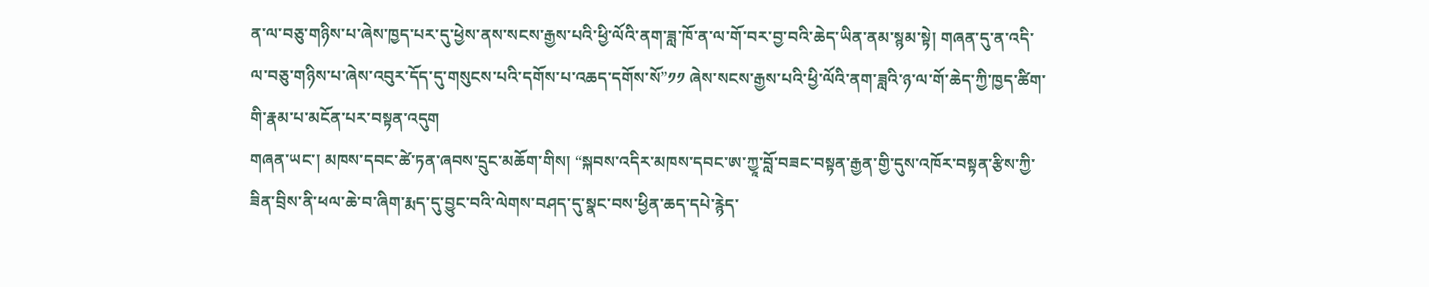ན་ལ་བཅུ་གཉིས་པ་ཞེས་ཁྱད་པར་དུ་ཕྱེས་ནས་སངས་རྒྱས་པའི་ཕྱི་ལོའི་ནག་ཟླ་ཁོ་ན་ལ་གོ་བར་བྱ་བའི་ཆེད་ཡིན་ནམ་སྙམ་སྟེ། གཞན་དུ་ན་འདི་ལ་བཅུ་གཉིས་པ་ཞེས་འབུར་དོད་དུ་གསུངས་པའི་དགོས་པ་འཆད་དགོས་སོ”༡༡ ཞེས་སངས་རྒྱས་པའི་ཕྱི་ལོའི་ནག་ཟླའི་ཉ་ལ་གོ་ཆེད་ཀྱི་ཁྱད་ཚིག་གི་རྣམ་པ་མངོན་པར་བསྟན་འདུག
གཞན་ཡང་། མཁས་དབང་ཚེ་ཏན་ཞབས་དྲུང་མཆོག་གིས། “སྐབས་འདིར་མཁས་དབང་ཨ་ཀྱཱ་བློ་བཟང་བསྟན་རྒྱན་གྱི་དུས་འཁོར་བསྟན་རྩིས་ཀྱི་ཟིན་བྲིས་ནི་ཕལ་ཆེ་བ་ཞིག་རྨད་དུ་བྱུང་བའི་ལེགས་བཤད་དུ་སྣང་བས་ཕྱིན་ཆད་དཔེ་རྙེད་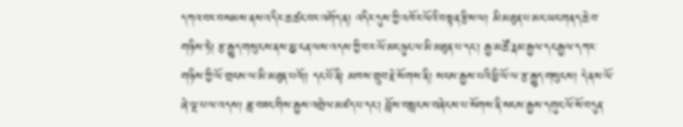དཀའ་བར་བསམས་ནས་འདིར་ཆ་ཚང་བར་འགོད་ན། འདིར་དུས་ཀྱི་འཁོར་ལོའི་བསྟན་རྩིས་ལ། མི་མཐུན་པ་མང་ཡང་གནད་ཆེ་བ་གཉིས་ཏེ། རྩ་རྒྱུད་གསུངས་ནས་མྱ་ངན་ལས་འདས་ཀྱི་བར་ལོ་མང་ཉུང་ལ་མི་མཐུན་པ་དང་། རྒྱ་མཚོ་རྣམ་རྒྱལ་དང་རྒྱལ་དཀར་གཉིས་ཀྱི་ལོ་གྲངས་ལ་མི་མཐུན་པའོ།། དང་པོ་ནི། མཁས་གྲུབ་རྗེ་སོགས་ནི། སངས་རྒྱས་པའི་ཕྱི་ལོ་ལ་རྩ་རྒྱུད་གསུངས། དེ་ནས་ལོ་ཞེ་ལྔ་པ་ལ་འདས། ཟླ་བཟང་གིས་རྒྱས་འགྲེལ་མཛད་པ་དང་། བློས་བསླངས་བཞེངས་པ་སོགས་ནི་སངས་རྒྱས་དགུང་ལོ་སོ་བདུན་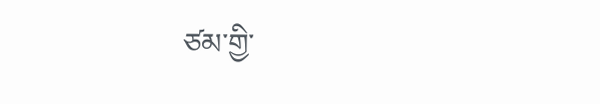ཙམ་གྱི་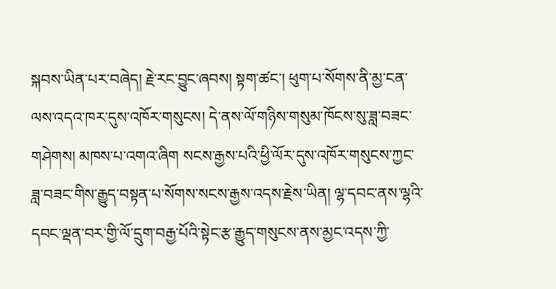སྐབས་ཡིན་པར་བཞེད། རྗེ་རང་བྱུང་ཞབས། སྟག་ཚང་། ཕུག་པ་སོགས་ནི་མྱ་ངན་ལས་འདའ་ཁར་དུས་འཁོར་གསུངས། དེ་ནས་ལོ་གཉིས་གསུམ་ཁོངས་སུ་ཟླ་བཟང་གཤེགས། མཁས་པ་འགའ་ཞིག སངས་རྒྱས་པའི་ཕྱི་ལོར་དུས་འཁོར་གསུངས་ཀྱང་ཟླ་བཟང་གིས་རྒྱུད་བསྟན་པ་སོགས་སངས་རྒྱས་འདས་རྗེས་ཡིན། ལྷ་དབང་ནས་ལྷའི་དབང་ལྡན་བར་གྱི་ལོ་དྲུག་བརྒྱ་པོའི་སྟེང་རྩ་རྒྱུད་གསུངས་ནས་མྱང་འདས་ཀྱི་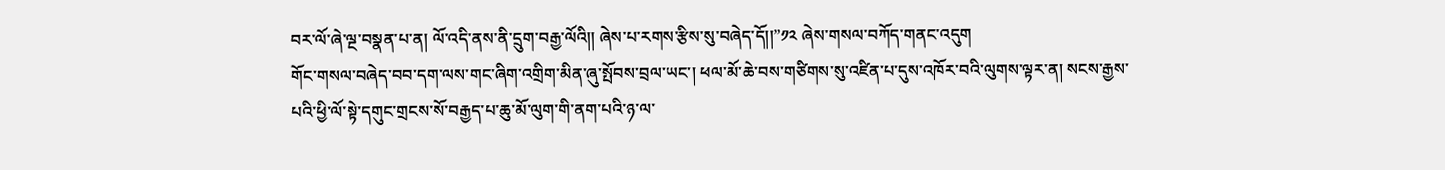བར་ལོ་ཞེ་ལྔ་བསྣན་པ་ན། ལོ་འདི་ནས་ནི་དྲུག་བརྒྱ་ལོའི།། ཞེས་པ་རགས་རྩིས་སུ་བཞེད་དོ།།”༡༢ ཞེས་གསལ་བཀོད་གནང་འདུག
གོང་གསལ་བཞེད་བབ་དག་ལས་གང་ཞིག་འགྲིག་མིན་ཞུ་སྤོབས་བྲལ་ཡང་། ཕལ་མོ་ཆེ་བས་གཙིགས་སུ་འཛིན་པ་དུས་འཁོར་བའི་ལུགས་ལྟར་ན། སངས་རྒྱས་པའི་ཕྱི་ལོ་སྟེ་དགུང་གྲངས་སོ་བརྒྱད་པ་ཆུ་མོ་ལུག་གི་ནག་པའི་ཉ་ལ་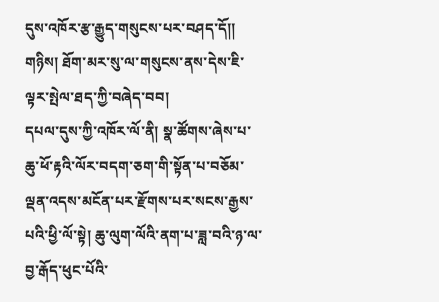དུས་འཁོར་རྩ་རྒྱུད་གསུངས་པར་བཤད་དོ།།
གཉིས། ཐོག་མར་སུ་ལ་གསུངས་ནས་དེས་ཇི་ལྟར་སྤེལ་ཐད་ཀྱི་བཞེད་བབ།
དཔལ་དུས་ཀྱི་འཁོར་ལོ་ནི། སྣ་ཚོགས་ཞེས་པ་ཆུ་ཕོ་རྟའི་ལོར་བདག་ཅག་གི་སྟོན་པ་བཅོམ་ལྡན་འདས་མངོན་པར་རྫོགས་པར་སངས་རྒྱས་པའི་ཕྱི་ལོ་སྟེ། ཆུ་ལུག་ལོའི་ནག་པ་ཟླ་བའི་ཉ་ལ་བྱ་རྒོད་ཕུང་པོའི་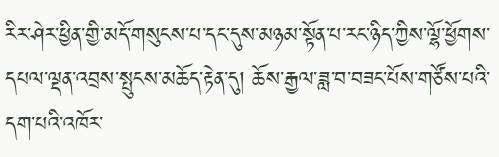རིར་ཤེར་ཕྱིན་གྱི་མདོ་གསུངས་པ་དང་དུས་མཉམ་སྟོན་པ་རང་ཉིད་ཀྱིས་ལྷོ་ཕྱོགས་དཔལ་ལྡན་འབྲས་སྤུངས་མཆོད་རྟེན་དུ། ཆོས་རྒྱལ་ཟླ་བ་བཟང་པོས་གཙོས་པའི་དག་པའི་འཁོར་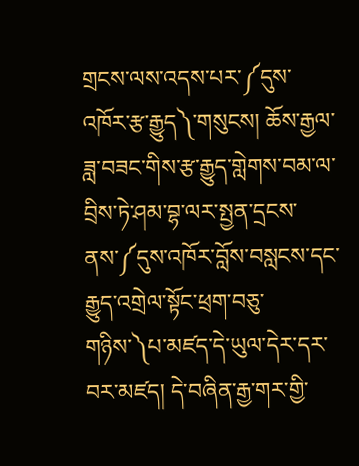གྲངས་ལས་འདས་པར་༼དུས་འཁོར་རྩ་རྒྱུད༽་གསུངས། ཆོས་རྒྱལ་ཟླ་བཟང་གིས་རྩ་རྒྱུད་གླེགས་བམ་ལ་བྲིས་ཏེ་ཤམ་བྷ་ལར་སྤྱན་དྲངས་ནས་༼དུས་འཁོར་བློས་བསླངས་དང་རྒྱུད་འགྲེལ་སྟོང་ཕྲག་བཅུ་གཉིས་༽པ་མཛད་དེ་ཡུལ་དེར་དར་བར་མཛད། དེ་བཞིན་རྒྱ་གར་གྱི་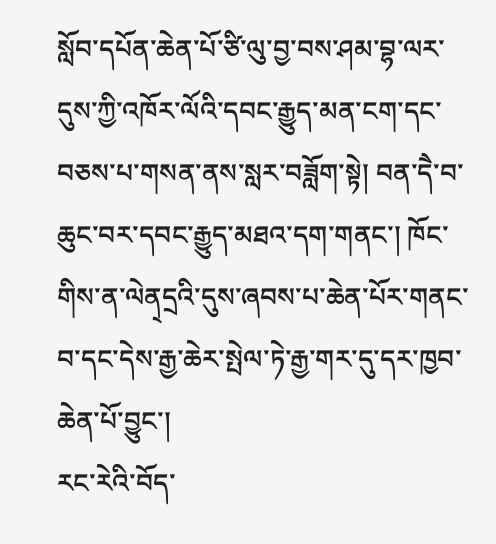སློབ་དཔོན་ཆེན་པོ་ཙི་ལུ་བྱ་བས་ཤམ་བྷ་ལར་དུས་ཀྱི་འཁོར་ལོའི་དབང་རྒྱུད་མན་ངག་དང་བཅས་པ་གསན་ནས་སླར་བཟློག་སྟེ། བན་དཻ་བ་ཆུང་བར་དབང་རྒྱུད་མཐའ་དག་གནང་། ཁོང་གིས་ན་ལེན྄དྲའི་དུས་ཞབས་པ་ཆེན་པོར་གནང་བ་དང་དེས་རྒྱ་ཆེར་སྤེལ་ཏེ་རྒྱ་གར་དུ་དར་ཁྱབ་ཆེན་པོ་བྱུང་།
རང་རེའི་བོད་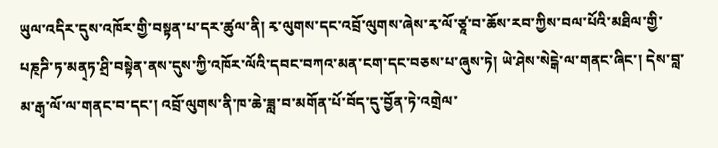ཡུལ་འདིར་དུས་འཁོར་གྱི་བསྟན་པ་དར་ཚུལ་ནི། རྭ་ལུགས་དང་འབྲོ་ལུགས་ཞེས་རྭ་ལོ་ཙཱ་བ་ཆོས་རབ་ཀྱིས་བལ་པོའི་མཐིལ་གྱི་པཎ྄ཌི་ཏ་མན྄ཏ་ཤྲི་བསྟེན་ནས་དུས་ཀྱི་འཁོར་ལོའི་དབང་བཀའ་མན་ངག་དང་བཅས་པ་ཞུས་ཏེ། ཡེ་ཤེས་སེངྒེ་ལ་གནང་ཞིང་། དེས་བླ་མ་རྒྭ་ལོ་ལ་གནང་བ་དང་། འབྲོ་ལུགས་ནི་ཁ་ཆེ་ཟླ་བ་མགོན་པོ་བོད་དུ་བྱོན་ཏེ་འགྲེལ་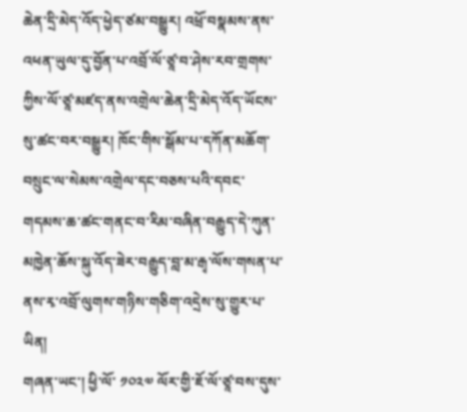ཆེན་དྲི་མེད་འོད་ཕྱེད་ཙམ་བསྒྱུར། འཕྲོ་བསྣམས་ནས་འཕན་ཡུལ་དུ་བྱོན་པ་འབྲོ་ལོ་ཙཱ་བ་ཤེས་རབ་གྲགས་ཀྱིས་ལོ་ཙཱ་མཛད་ནས་འགྲེལ་ཆེན་དྲི་མེད་འོད་ཡོངས་སུ་ཚང་བར་བསྒྱུར། ཁོང་གིས་སྒོམ་པ་དཀོན་མཆོག་བསྲུང་ལ་སེམས་འགྲེལ་དང་བཅས་པའི་དབང་གདམས་ཆ་ཚང་གནང་བ་རིམ་བཞིན་བརྒྱུད་དེ་ཀུན་མཁྱེན་ཆོས་སྐུ་འོད་ཟེར་བརྒྱུད་བླ་མ་རྒྭ་ལོས་གསན་པ་ནས་རྭ་འབྲོ་ལུགས་གཉིས་གཅིག་འདྲེས་སུ་གྱུར་པ་ཡིན།
གཞན་ཡང་། ཕྱི་ལོ་ ༡༠༢༧ ལོར་གྱི་ཇོ་ལོ་ཙཱ་བས་དུས་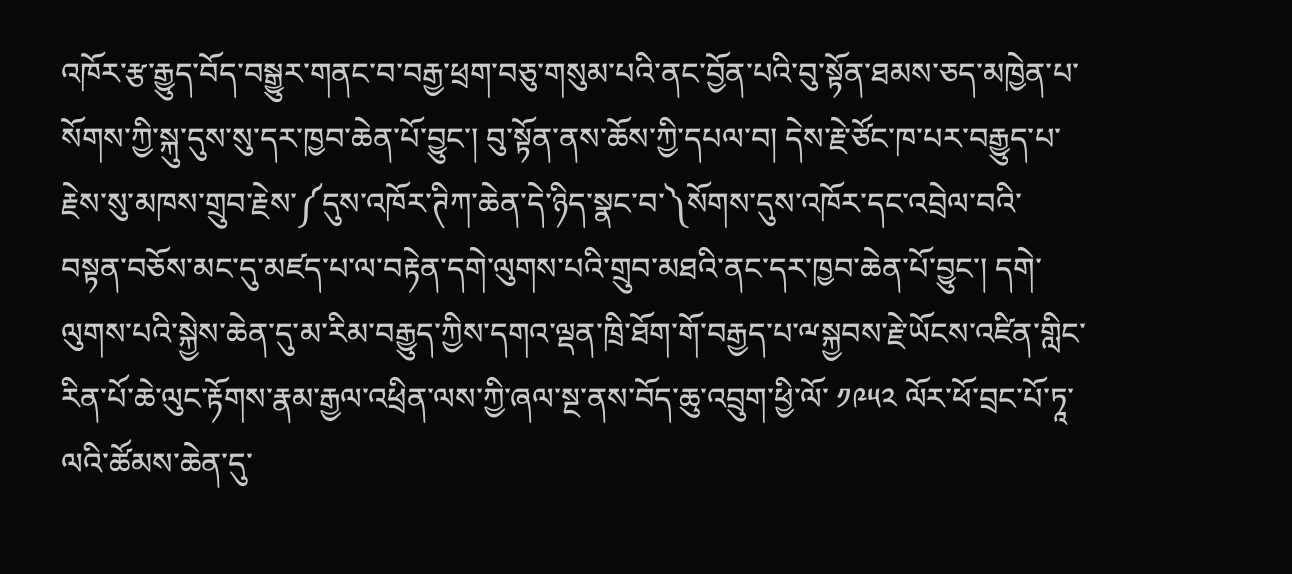འཁོར་རྩ་རྒྱུད་བོད་བསྒྱུར་གནང་བ་བརྒྱ་ཕྲག་བཅུ་གསུམ་པའི་ནང་བྱོན་པའི་བུ་སྟོན་ཐམས་ཅད་མཁྱེན་པ་སོགས་ཀྱི་སྐུ་དུས་སུ་དར་ཁྱབ་ཆེན་པོ་བྱུང་། བུ་སྟོན་ནས་ཆོས་ཀྱི་དཔལ་བ། དེས་རྗེ་ཙོང་ཁ་པར་བརྒྱུད་པ་རྗེས་སུ་མཁས་གྲུབ་རྗེས་༼དུས་འཁོར་ཊིཀ་ཆེན་དེ་ཉིད་སྣང་བ་༽སོགས་དུས་འཁོར་དང་འབྲེལ་བའི་བསྟན་བཅོས་མང་དུ་མཛད་པ་ལ་བརྟེན་དགེ་ལུགས་པའི་གྲུབ་མཐའི་ནང་དར་ཁྱབ་ཆེན་པོ་བྱུང་། དགེ་ལུགས་པའི་སྐྱེས་ཆེན་དུ་མ་རིམ་བརྒྱུད་ཀྱིས་དགའ་ལྡན་ཁྲི་ཐོག་གོ་བརྒྱད་པ་ྋསྐྱབས་རྗེ་ཡོངས་འཛིན་གླིང་རིན་པོ་ཆེ་ལུང་རྟོགས་རྣམ་རྒྱལ་འཕྲིན་ལས་ཀྱི་ཞལ་སྔ་ནས་བོད་ཆུ་འབྲུག་ཕྱི་ལོ་ ༡༩༥༢ ལོར་ཕོ་བྲང་པོ་ཏཱ་ལའི་ཚོམས་ཆེན་དུ་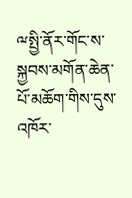ྋསྤྱི་ནོར་གོང་ས་སྐྱབས་མགོན་ཆེན་པོ་མཆོག་གིས་དུས་འཁོར་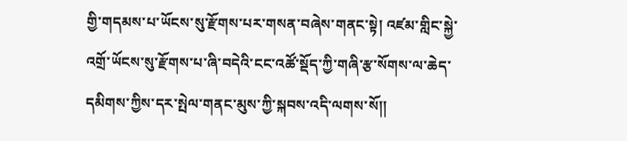གྱི་གདམས་པ་ཡོངས་སུ་རྫོགས་པར་གསན་བཞེས་གནང་སྟེ། འཛམ་གླིང་སྐྱེ་འགྲོ་ཡོངས་སུ་རྫོགས་པ་ཞི་བདེའི་ངང་འཚོ་སྡོད་ཀྱི་གཞི་རྩ་སོགས་ལ་ཆེད་དམིགས་ཀྱིས་དར་སྤེལ་གནང་མུས་ཀྱི་སྐབས་འདི་ལགས་སོ།།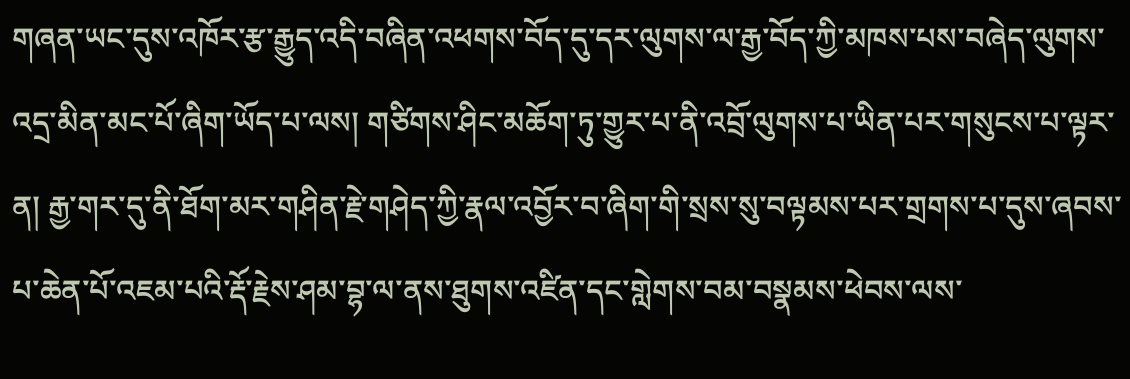གཞན་ཡང་དུས་འཁོར་རྩ་རྒྱུད་འདི་བཞིན་འཕགས་བོད་དུ་དར་ལུགས་ལ་རྒྱ་བོད་ཀྱི་མཁས་པས་བཞེད་ལུགས་འདྲ་མིན་མང་པོ་ཞིག་ཡོད་པ་ལས། གཙིགས་ཤིང་མཆོག་ཏུ་གྱུར་པ་ནི་འབྲོ་ལུགས་པ་ཡིན་པར་གསུངས་པ་ལྟར་ན། རྒྱ་གར་དུ་ནི་ཐོག་མར་གཤིན་རྗེ་གཤེད་ཀྱི་རྣལ་འབྱོར་བ་ཞིག་གི་སྲས་སུ་བལྟམས་པར་གྲགས་པ་དུས་ཞབས་པ་ཆེན་པོ་འཇམ་པའི་རྡོ་རྗེས་ཤམ་བྷ་ལ་ནས་ཐུགས་འཛིན་དང་གླེགས་བམ་བསྣམས་ཕེབས་ལས་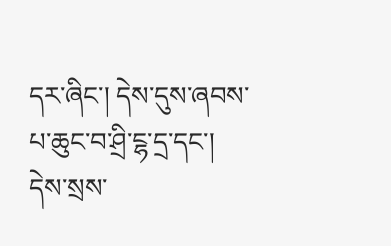དར་ཞིང་། དེས་དུས་ཞབས་པ་ཆུང་བ་ཤྲི་ངྷ་དྲ་དང་། དེས་སྲས་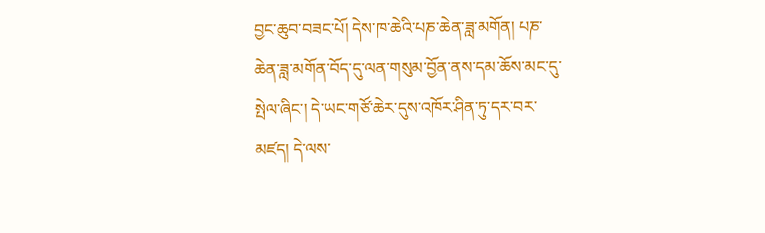བྱང་ཆུབ་བཟང་པོ། དེས་ཁ་ཆེའི་པཎ་ཆེན་ཟླ་མགོན། པཎ་ཆེན་ཟླ་མགོན་བོད་དུ་ལན་གསུམ་བྱོན་ནས་དམ་ཆོས་མང་དུ་སྤེལ་ཞིང་། དེ་ཡང་གཙོ་ཆེར་དུས་འཁོར་ཤིན་ཏུ་དར་བར་མཛད། དེ་ལས་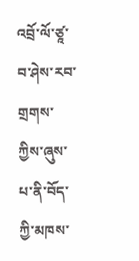འབྲོ་ལོ་ཙཱ་བ་ཤེས་རབ་གྲགས་ཀྱིས་ཞུས་པ་ནི་བོད་ཀྱི་མཁས་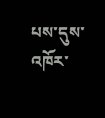པས་དུས་འཁོར་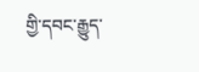གྱི་དབང་རྒྱུད་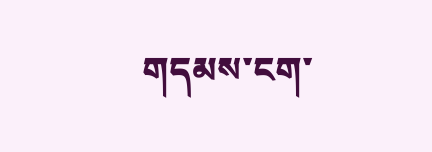གདམས་ངག་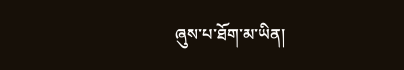ཞུས་པ་ཐོག་མ་ཡིན།